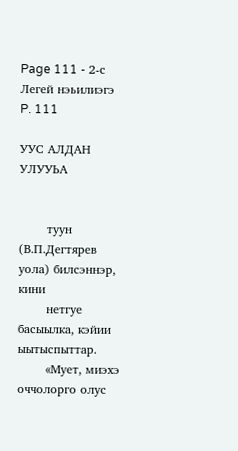Page 111 - 2-с Легей нэьилиэгэ
P. 111

УУС АЛДАН УЛУУЬА


       туун (В.П.Дегтярев уола) билсэннэр, кини
       нетгуе басыылка, кэйии ыытыспыттар.
       «Мует, миэхэ оччолорго олус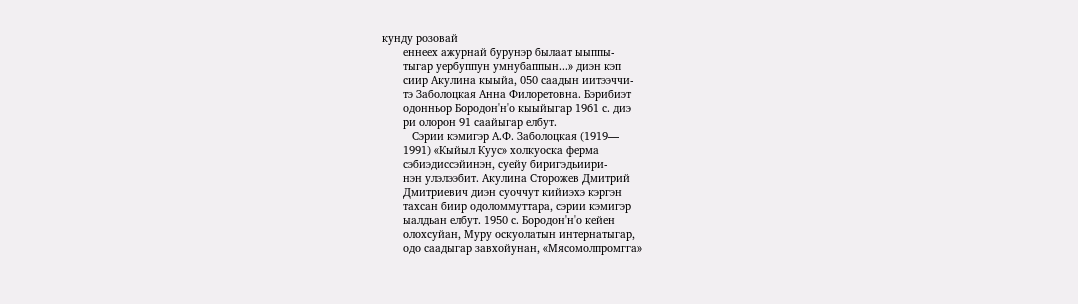кунду розовай
       еннеех ажурнай бурунэр былаат ыыппы-
       тыгар уербуппун умнубаппын...» диэн кэп
       сиир Акулина кыыйа, 050 саадын иитээччи-
       тэ Заболоцкая Анна Филоретовна. Бэрибиэт
       одонньор Бородон'н'о кыыйыгар 1961 с. диэ
       ри олорон 91 саайыгар елбут.
          Сэрии кэмигэр А.Ф. Заболоцкая (1919—
       1991) «Кыйыл Куус» холкуоска ферма
       сэбиэдиссэйинэн, суейу биригэдьиири-
       нэн улэлээбит. Акулина Сторожев Дмитрий
       Дмитриевич диэн суоччут кийиэхэ кэргэн
       тахсан биир одоломмуттара, сэрии кэмигэр
       ыалдьан елбут. 1950 с. Бородон'н'о кейен
       олохсуйан, Муру оскуолатын интернатыгар,
       одо саадыгар завхойунан, «Мясомолпромгга»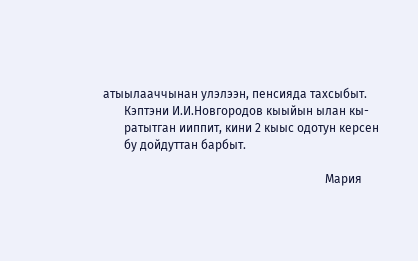атыылааччынан улэлээн, пенсияда тахсыбыт.
       Кэптэни И.И.Новгородов кыыйын ылан кы-
       ратытган ииппит, кини 2 кыыс одотун керсен
       бу дойдуттан барбыт.

                                                                          Мария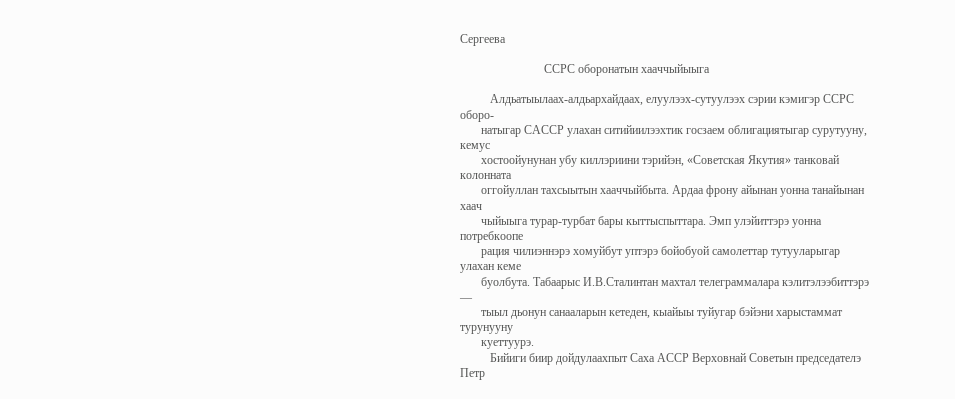Сергеева

                            ССРС оборонатын хааччыйыыга

          Алдьатыылаах-алдьархайдаах, елуулээх-сутуулээх сэрии кэмигэр ССРС оборо-
       натыгар САССР улахан ситийиилээхтик госзаем облигациятыгар сурутууну, кемус
       хостоойунунан убу киллэриини тэрийэн, «Советская Якутия» танковай колонната
       оггойуллан тахсыытын хааччыйбыта. Ардаа фрону айынан уонна танайынан хаач
       чыйыыга турар-турбат бары кыттыспыттара. Эмп улэйиттэрэ уонна потребкоопе
       рация чилиэннэрэ хомуйбут уптэрэ бойобуой самолеттар тутууларыгар улахан кеме
       буолбута. Табаарыс И.В.Сталинтан махтал телеграммалара кэлитэлээбиттэрэ —
       тыыл дьонун санааларын кетеден, кыайыы туйугар бэйэни харыстаммат турунууну
       куеттуурэ.
          Бийиги биир дойдулаахпыт Саха АССР Верховнай Советын председателэ Петр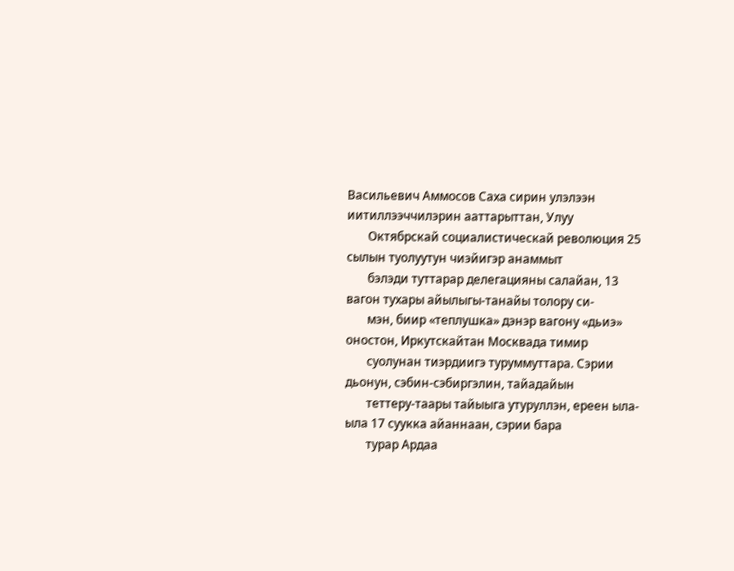Васильевич Аммосов Саха сирин улэлээн иитиллээччилэрин ааттарыттан, Улуу
       Октябрскай социалистическай революция 25 сылын туолуутун чиэйигэр анаммыт
       бэлэди туттарар делегацияны салайан, 13 вагон тухары айылыгы-танайы толору си-
       мэн, биир «теплушка» дэнэр вагону «дьиэ» оностон, Иркутскайтан Москвада тимир
       суолунан тиэрдиигэ туруммуттара. Сэрии дьонун, сэбин-сэбиргэлин, тайадайын
       теттеру-таары тайыыга утуруллэн, ереен ыла-ыла 17 суукка айаннаан, сэрии бара
       турар Ардаа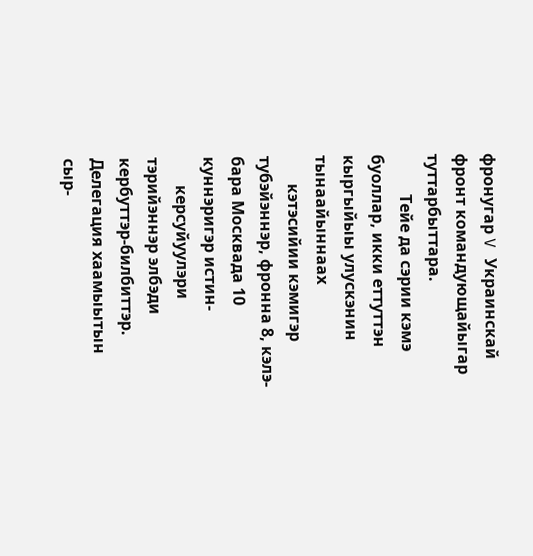фронугар V Украинскай фронт командующайыгар туттарбыттара.
          Тейе да сэрии кэмэ буоллар, икки еттуттэн кыргыйыы улускэнин тынаайыннаах
       кэтэсийии кэмигэр тубэйэннэр, фронна 8, кэлэ-бара Москвада 10 куннэригэр истин-
       керсуйуулэри тэрийэннэр элбэди кербуттэр-билбиттэр. Делегация хаамыытын сыр-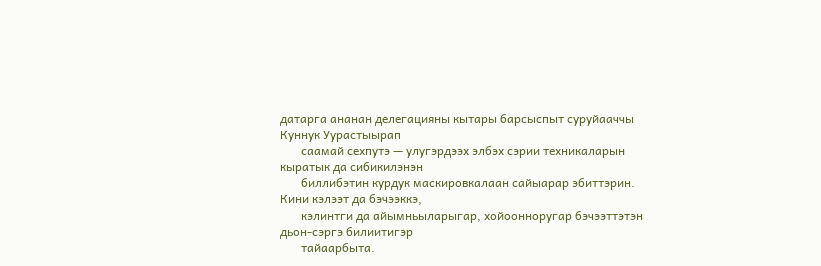датарга ананан делегацияны кытары барсыспыт суруйааччы Куннук Уурастыырап
       саамай сехпутэ — улугэрдээх элбэх сэрии техникаларын кыратык да сибикилэнэн
       биллибэтин курдук маскировкалаан сайыарар эбиттэрин. Кини кэлээт да бэчээккэ,
       кэлинтги да айымньыларыгар, хойоонноругар бэчээттэтэн дьон-сэргэ билиитигэр
       тайаарбыта.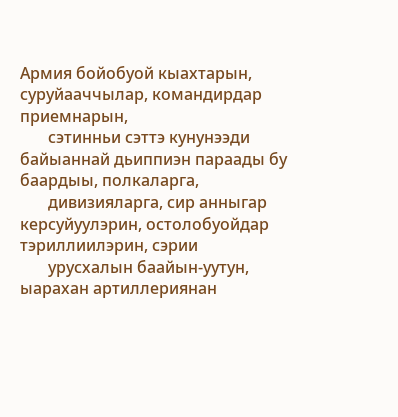Армия бойобуой кыахтарын, суруйааччылар, командирдар приемнарын,
       сэтинньи сэттэ кунунээди байыаннай дьиппиэн параады бу баардыы, полкаларга,
       дивизияларга, сир анныгар керсуйуулэрин, остолобуойдар тэриллиилэрин, сэрии
       урусхалын баайын-уутун, ыарахан артиллериянан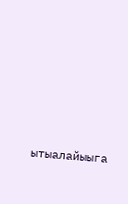ытыалайыыга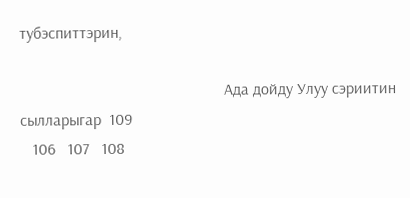тубэспиттэрин,

                                                   Ада дойду Улуу сэриитин сылларыгар  109
   106   107   108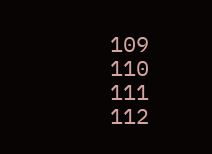109   110   111   112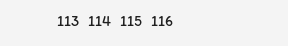113   114   115   116